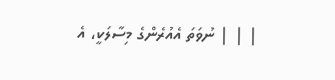| | | ނުވަތަ އެއުރެންގެ މިސާލަކީ، އެ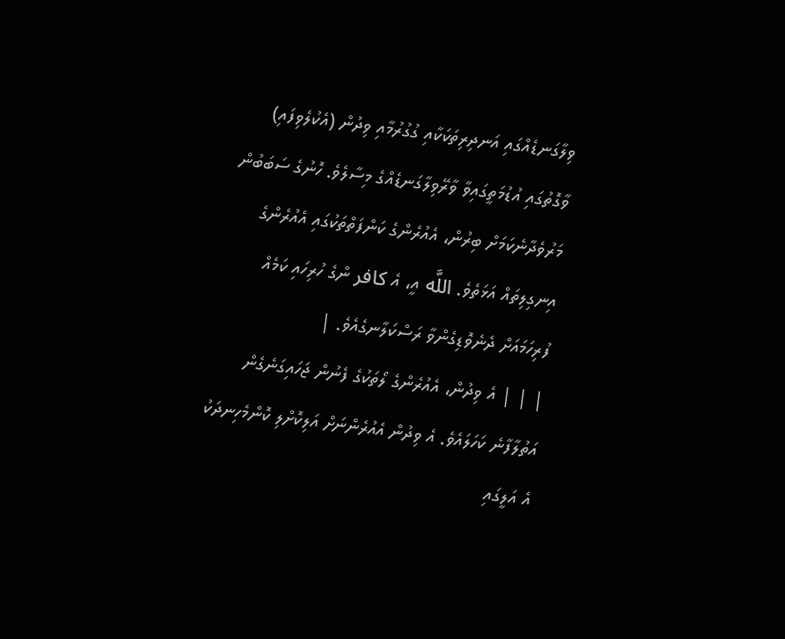ވިލާގަނޑެއްގައި އަނދިރިތަކަކާއި ގުގުރުމާއި ވިދުން (އެކުލެވިފައި) ވާގޮތުގައި އުޑުމަތީގައިވާ ވާރޭވިލާގަނޑެއްގެ މިސާލެވެ. ހޮނުގެ ސަބަބުން މަރުވެދާނެކަމަށް ބިރުން، އެއުރެންގެ ކަންފަތްތަކުގައި އެއުރެންގެ އިނގިލިތައް އަޅަތެވެ. اللَّه އީ، އެ كافر ންގެ ހުރިހައި ކަމެއް ފުރިހަމައަށް ދެނެވޮޑިގެންވާ ރަސްކަލާނގެއެވެ. |
| | | އެ ވިދުން، އެއުރެންގެ ލޯތަކުގެ ފެނުން ޖަހައިގަނެގެން އަތުލާފާނެ ކަހަލައެވެ. އެ ވިދުން އެއުރެންނަށް އަލިކޮށްލި ކޮންމެހިނދަކު އެ އަލީގައި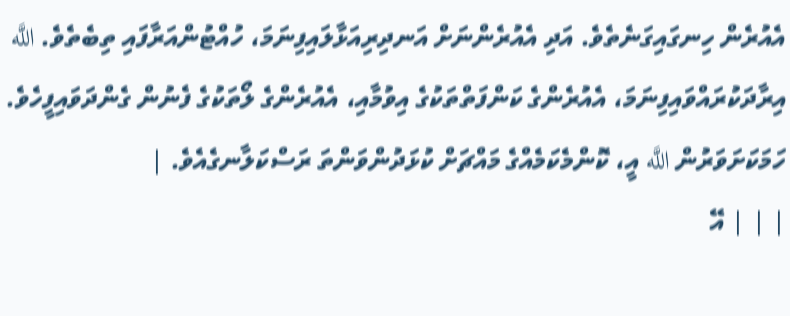އެއުރެން ހިނގައިގަނެތެވެ. އަދި އެއުރެންނަށް އަނދިރިއަޅާލައިފިނަމަ، ހުއްޓުންއަރާފައި ތިބެތެވެ. اللَّه އިރާދަކުރައްވައިފިނަމަ، އެއުރެންގެ ކަންފަތްތަކުގެ އިވުމާއި، އެއުރެންގެ ލޯތަކުގެ ފެނުން ގެންދަވައިފީހެވެ. ހަމަކަށަވަރުން اللَّه އީ، ކޮންމެކަމެއްގެ މައްޗަށް ކުޅަދުންވަންތަ ރަސްކަލާނގެއެވެ. |
| | | އޭ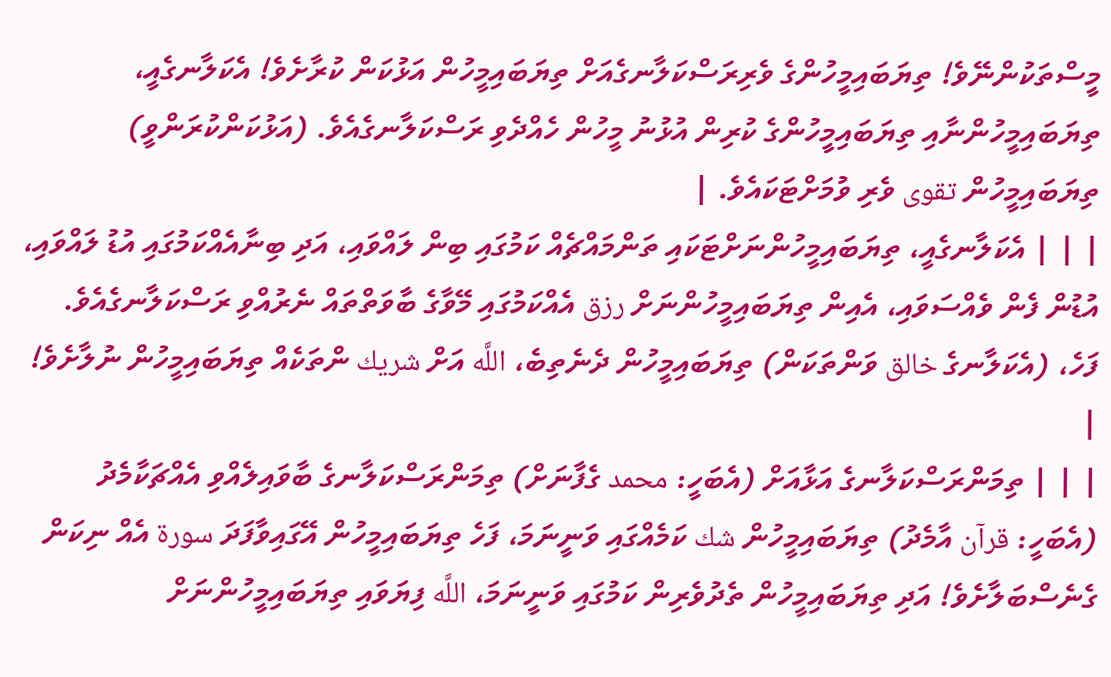މީސްތަކުންނޭވެ! ތިޔަބައިމީހުންގެ ވެރިރަސްކަލާނގެއަށް ތިޔަބައިމީހުން އަޅުކަން ކުރާށެވެ! އެކަލާނގެއީ، ތިޔަބައިމީހުންނާއި ތިޔަބައިމީހުންގެ ކުރިން އުޅުނު މީހުން ހެއްދެވި ރަސްކަލާނގެއެވެ. (އަޅުކަންކުރަންވީ) ތިޔަބައިމީހުން تقوى ވެރި ވުމަށްޓަކައެވެ. |
| | | އެކަލާނގެއީ، ތިޔަބައިމީހުންނަށްޓަކައި ތަންމައްޗެއް ކަމުގައި ބިން ލައްވައި، އަދި ބިނާއެއްކަމުގައި އުޑު ލައްވައި، އުޑުން ފެން ވެއްސަވައި، އެއިން ތިޔަބައިމީހުންނަށް رزق އެއްކަމުގައި މޭވާގެ ބާވަތްތައް ނެރުއްވި ރަސްކަލާނގެއެވެ. ފަހެ، (އެކަލާނގެ خالق ވަންތަކަން) ތިޔަބައިމީހުން ދެނެތިބެ، اللَّه އަށް شريك ންތަކެއް ތިޔަބައިމީހުން ނުލާށެވެ! |
| | | ތިމަންރަސްކަލާނގެ އަޅާއަށް (އެބަހީ: محمد ގެފާނަށް) ތިމަންރަސްކަލާނގެ ބާވައިލެއްވި އެއްޗަކާމެދު (އެބަހީ: قرآن އާމެދު) ތިޔަބައިމީހުން شك ކަމެއްގައި ވަނީނަމަ، ފަހެ ތިޔަބައިމީހުން އޭގައިވާފަދަ سورة އެއް ނިކަން ގެނެސްބަލާށެވެ! އަދި ތިޔަބައިމީހުން ތެދުވެރިން ކަމުގައި ވަނީނަމަ، اللَّه ފިޔަވައި ތިޔަބައިމީހުންނަށް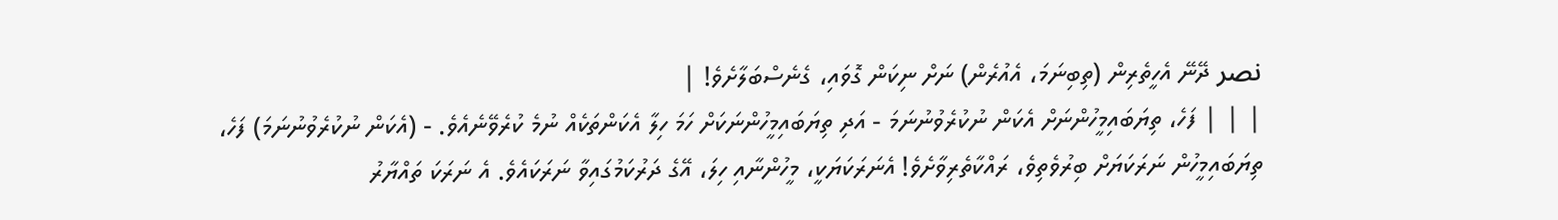نصر ދޭނޭ އެހީތެރިން (ތިބިނަމަ، އެއުރެން) ނަށް ނިކަން ގޮވައި، ގެނެސްބަލާށެވެ! |
| | | ފަހެ، ތިޔަބައިމީހުންނަށް އެކަން ނުކުރެވުނުނަމަ - އަދި ތިޔަބައިމީހުންނަކަށް ހަމަ ހިލާ އެކަންތަކެއް ނުމެ ކުރެވޭނެއެވެ. - (އެކަން ނުކުރެވުނުނަމަ) ފަހެ، ތިޔަބައިމީހުން ނަރަކަޔަށް ބިރުވެތިވެ، ރައްކާތެރިވާށެވެ! އެނަރަކަޔަކީ، މީހުންނާއި ހިލަ، އޭގެ ދަރުކަމުގައިވާ ނަރަކައެވެ. އެ ނަރަކަ ތައްޔާރު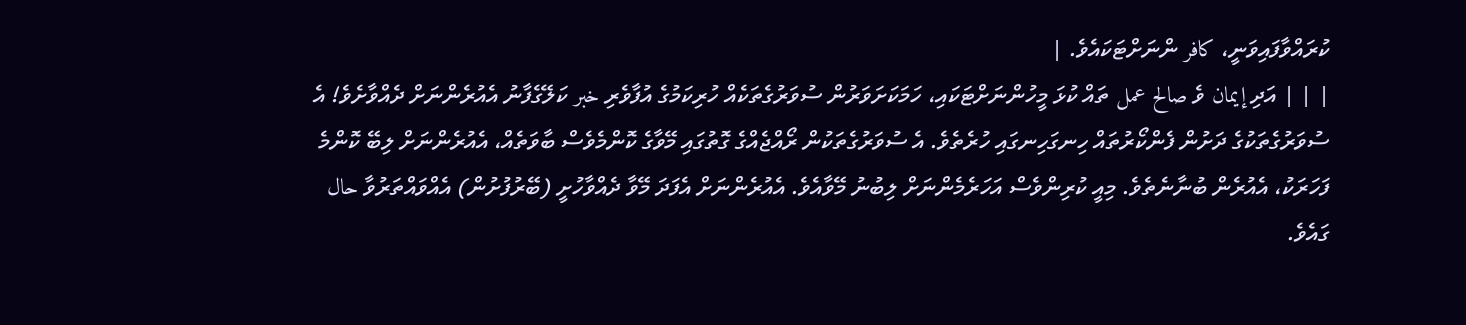ކުރައްވާފައިވަނީ، كافر ންނަށްޓަކައެވެ. |
| | | އަދި إيمان ވެ صالح عمل ތައް ކުޅަ މީހުންނަށްޓަކައި، ހަމަކަށަވަރުން ސުވަރުގެތަކެއް ހުރިކަމުގެ އުފާވެރި خبر ކަލޭގެފާނު އެއުރެންނަށް ދެއްވާށެވެ! އެ ސުވަރުގެތަކުގެ ދަށުން ފެންކޯރުތައް ހިނގަހިނގައި ހުރެތެވެ. އެ ސުވަރުގެތަކުން ރޯއްޖެއްގެ ގޮތުގައި މޭވާގެ ކޮންމެވެސް ބާވަތެއް، އެއުރެންނަށް ލިބޭ ކޮންމެ ފަހަރަކު، އެއުރެން ބުނާނެތެވެ. މިއީ ކުރިންވެސް އަހަރެމެންނަށް ލިބުނު މޭވާއެވެ. އެއުރެންނަށް އެފަދަ މޭވާ ދެއްވާހުށީ (ބޭރުފުށުން) އެއްވައްތަރުވާ حال ގައެވެ.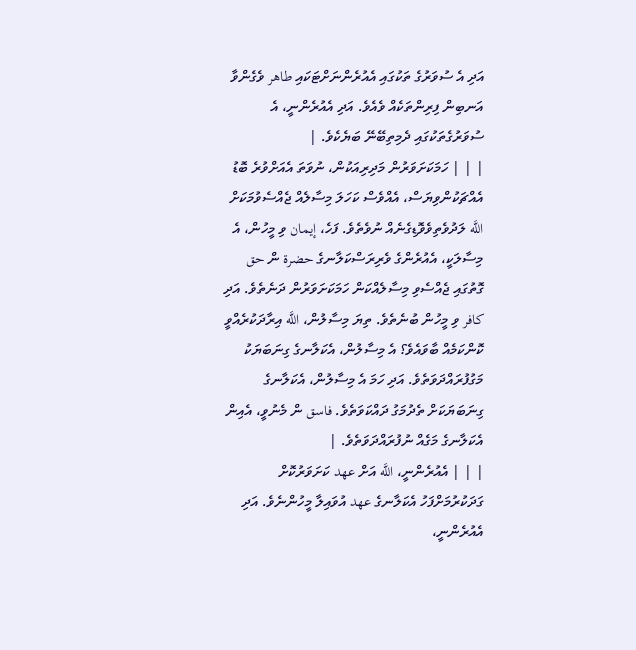އަދި އެ ސުވަރުގެ ތަކުގައި އެއުރެންނަށްޓަކައި طاهر ވެގެންވާ އަނބިން ފިރިންތަކެއް ވެއެވެ. އަދި އެއުރެންނީ، އެ ސުވަރުގެތަކުގައި ދެމިތިބޭނޭ ބަޔެކެވެ. |
| | | ހަމަކަށަވަރުން މަދިރިއަކުން، ނުވަތަ އެއަށްވުރެ ބޮޑު އެއްޗަކުންވިޔަސް، އެއްވެސް ކަހަލަ މިސާލެއް ޖެއްސެވުމަކަށް اللَّه ލަދުވެތިވެވޮޑިގެނެއް ނުވެތެވެ. ފަހެ، إيمان ވި މީހުން، އެ މިސާލަކީ، އެއުރެންގެ ވެރިރަސްކަލާނގެ حضرة ން حق ގޮތުގައި ޖެއްސެވި މިސާލެއްކަން ހަމަކަށަވަރުން ދަނެތެވެ. އަދި كافر ވި މީހުން ބުނެތެވެ. ތިޔަ މިސާލުން، اللَّه އިރާދަކުރެއްވީ ކޮންކަމެއް ބާވައެވެ؟ އެ މިސާލުން، އެކަލާނގެ ގިނަބަޔަކު މަގުފުރައްދަވަތެވެ. އަދި ހަމަ އެ މިސާލުން، އެކަލާނގެ ގިނަބަޔަކަށް ތެދުމަގު ދައްކަވަތެވެ. فاسق ން މެނުވީ، އެއިން އެކަލާނގެ މަގެއް ނުފުރައްދަވަތެވެ. |
| | | އެއުރެންނީ، اللَّه އަށް عهد ކަށަވަރުކޮށް ގަދަކުރުމަށްފަހު އެކަލާނގެ عهد އުވައިލާ މީހުންނެވެ. އަދި އެއުރެންނީ،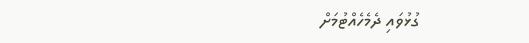ގުޅުވައި ދެމެހެއްޓުމަށް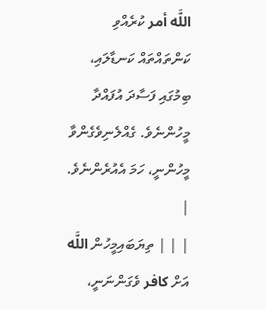اللَّه أمر ކުރެއްވި ކަންތައްތައް ކަނޑާލައި، ބިމުގައި ފަސާދަ އުފައްދާ މީހުންނެވެ. ގެއްލެނިވެގެންވާ މީހުންނީ، ހަމަ އެއުރެންނެވެ. |
| | | ތިޔަބައިމީހުން اللَّه އަށް كافر ވެގަންނަނީ،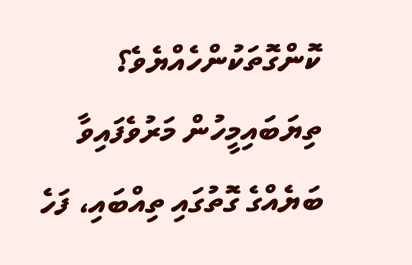ކޮންގޮތަކުންހެއްޔެވެ؟ ތިޔަބައިމީހުން މަރުވެފައިވާ ބަޔެއްގެ ގޮތުގައި ތިއްބައި، ފަހެ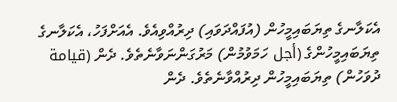އެކަލާނގެ ތިޔަބައިމީހުން (އުފައްދަވައި) ދިރުއްވިއެވެ. އެއަށްފަހު، އެކަލާނގެ ތިޔަބައިމީހުންގެ (أجل ހަމަވުމުން) މަރުގަންނަވާނެތެވެ. ދެން (قيامة ދުވަހުން) ތިޔަބައިމީހުން ދިރުއްވާނެތެވެ. ދެން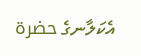އެކަލާނގެ حضرة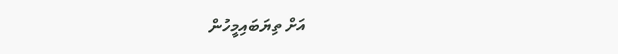އަށް ތިޔަބައިމީހުން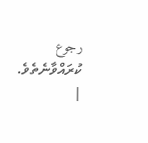رجوع ކުރައްވާނެތެވެ. |